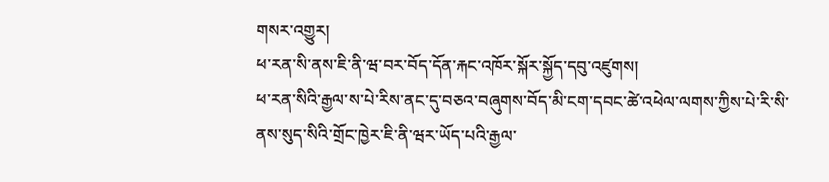གསར་འགྱུར།
ཕ་རན་སི་ནས་ཇི་ནི་ཝ་བར་བོད་དོན་རྐང་འཁོར་སྐོར་སྐྱོད་དབུ་འཛུགས།
ཕ་རན་སིའི་རྒྱལ་ས་པེ་རིས་ནང་དུ་བཅའ་བཞུགས་བོད་མི་ངག་དབང་ཚེ་འཕེལ་ལགས་ཀྱིས་པེ་རི་སི་ནས་སུད་སིའི་གྲོང་ཁྱེར་ཇི་ནི་ཝར་ཡོད་པའི་རྒྱལ་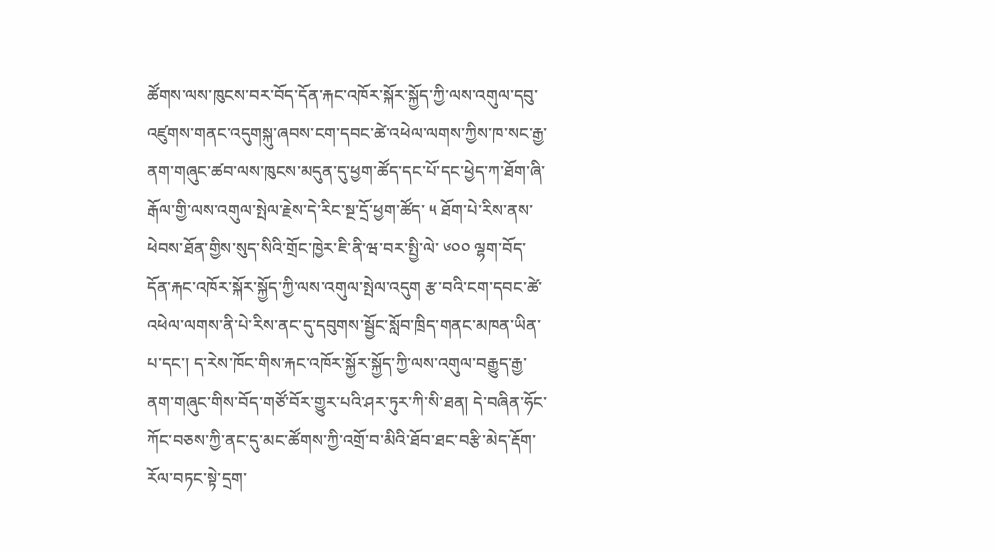ཚོགས་ལས་ཁུངས་བར་བོད་དོན་རྐང་འཁོར་སྐོར་སྐྱོད་ཀྱི་ལས་འགུལ་དབུ་འཛུགས་གནང་འདུགསྐུ་ཞབས་ངག་དབང་ཚེ་འཕེལ་ལགས་ཀྱིས་ཁ་སང་རྒྱ་ནག་གཞུང་ཚབ་ལས་ཁུངས་མདུན་དུ་ཕྱག་ཚོད་དང་པོ་དང་ཕྱེད་ཀ་ཐོག་ཞི་རྒོལ་གྱི་ལས་འགུལ་སྤེལ་རྗེས་དེ་རིང་སྔ་དྲོ་ཕྱག་ཚོད་ ༥ ཐོག་པེ་རིས་ནས་ཕེབས་ཐོན་གྱིས་སུད་སིའི་གྲོང་ཁྱེར་ཇི་ནི་ཝ་བར་སྤྱི་ལེ་ ༦༠༠ ལྷག་བོད་དོན་རྐང་འཁོར་སྐོར་སྐྱོད་ཀྱི་ལས་འགུལ་སྤེལ་འདུག རྩ་བའི་ངག་དབང་ཚེ་འཕེལ་ལགས་ནི་པེ་རིས་ནང་དུ་དབུགས་སྦྱོང་སློབ་ཁྲིད་གནང་མཁན་ཡིན་པ་དང་། ད་རེས་ཁོང་གིས་རྐང་འཁོར་སྐྱོར་སྐྱོད་ཀྱི་ལས་འགུལ་བརྒྱུད་རྒྱ་ནག་གཞུང་གིས་བོད་གཙོ་བོར་གྱུར་པའི་ཤར་ཏུར་ཀི་སི་ཐན། དེ་བཞིན་ཧོང་ཀོང་བཅས་ཀྱི་ནང་དུ་མང་ཚོགས་ཀྱི་འགྲོ་བ་མིའི་ཐོབ་ཐང་བརྩི་མེད་རྡོག་རོལ་བཏང་སྟེ་དྲག་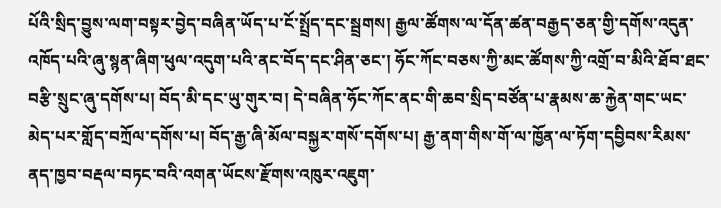པོའི་སྲིད་བྱུས་ལག་བསྟར་བྱེད་བཞིན་ཡོད་པ་ངོ་སྤྲོད་དང་སྦྲགས། རྒྱལ་ཚོགས་ལ་དོན་ཚན་བརྒྱད་ཅན་གྱི་དགོས་འདུན་འཁོད་པའི་ཞུ་སྙན་ཞིག་ཕུལ་འདུག་པའི་ནང་བོད་དང་ཤིན་ཅང་། ཧོང་ཀོང་བཅས་ཀྱི་མང་ཚོགས་ཀྱི་འགྲོ་བ་མིའི་ཐོབ་ཐང་བརྩི་སྲུང་ཞུ་དགོས་པ། བོད་མི་དང་ཡུ་གུར་བ། དེ་བཞིན་ཧོང་ཀོང་ནང་གི་ཆབ་སྲིད་བཙོན་པ་རྣམས་ཆ་རྐྱེན་གང་ཡང་མེད་པར་གློད་བཀྲོལ་དགོས་པ། བོད་རྒྱ་ཞི་མོལ་བསྐྱར་གསོ་དགོས་པ། རྒྱ་ནག་གིས་གོ་ལ་ཁྱོན་ལ་ཏོག་དབྱིབས་རིམས་ནད་ཁྱབ་བརྡལ་བཏང་བའི་འགན་ཡོངས་རྫོགས་འཁུར་འཇུག་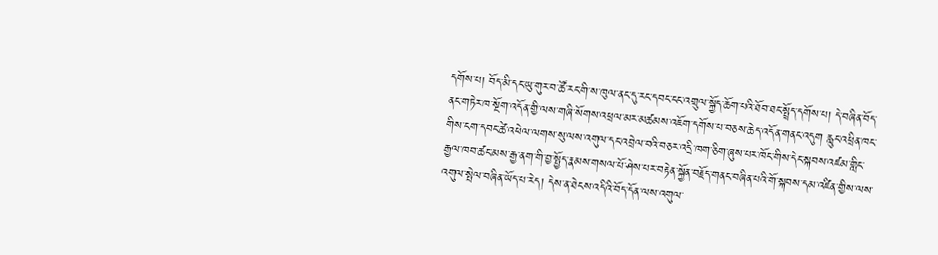དགོས་པ། བོད་མི་དང་ཡུ་གུར་བ་ཚོ་རང་གི་ས་ཁུལ་ནང་དུ་རང་དབང་ངང་འགྲུལ་སྐྱོད་ཆོག་པའི་ཐོབ་ཐང་སྤྲོད་དགོས་པ། དེ་བཞིན་བོད་ནང་གཏེར་ཁ་སྔོག་འདོན་གྱི་ལས་གཞི་སོགས་འཕྲལ་མར་མཚམས་འཇོག་དགོས་པ་བཅས་ཆེད་འདོན་གནང་འདུག རླུང་འཕྲིན་ཁང་གིས་ངག་དབང་ཚེ་འཕེལ་ལགས་སུ་ལས་འགུལ་དང་འབྲེལ་བའི་བཅར་འདྲི་ཁག་ཅིག་ཞུས་པར་ཁོང་གིས་དེང་སྐབས་འཛམ་གླིང་རྒྱལ་ཁབ་ཚང་མས་རྒྱ་ནག་གི་བྱ་སྤྱོད་རྣམས་གསལ་པོ་ཤེས་པར་བརྟེན་སྐྱོན་བརྗོད་གནང་བཞིན་པའི་གོ་སྐབས་དམ་འཛིན་གྱིས་ལས་འགུལ་སྤེལ་བཞིན་ཡོད་པ་རེད། དེས་ན་ཐེངས་འདིའི་བོད་དོན་ལས་འགུལ་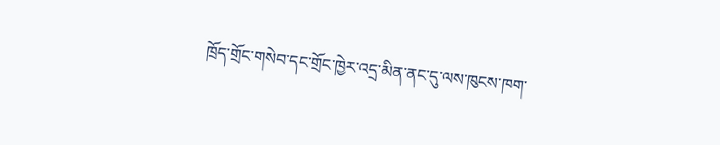ཁྲོད་གྲོང་གསེབ་དང་གྲོང་ཁྱེར་འདྲ་མིན་ནང་དུ་ལས་ཁུངས་ཁག་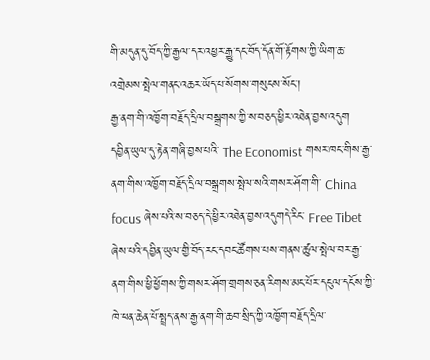གི་མདུན་དུ་བོད་ཀྱི་རྒྱལ་དར་འཕྱར་རྒྱུ་དང་བོད་དོན་གོ་རྟོགས་ཀྱི་ཡིག་ཆ་འགྲེམས་སྤེལ་གནང་འཆར་ཡོད་པ་སོགས་གསུངས་སོང་།
རྒྱ་ནག་གི་འཁྱོག་བརྗོད་དྲིལ་བསྒྲགས་ཀྱི་ས་བཅད་ཕྱིར་འཐེན་བྱས་འདུག
དབྱིན་ཡུལ་དུ་རྟེན་གཞི་བྱས་པའི་ The Economist གསར་ཁང་གིས་རྒྱ་ནག་གིས་འཁྱོག་བརྗོད་དྲིལ་བསྒྲགས་སྤེལ་སའི་གསར་ཤོག་གི་ China focus ཞེས་པའི་ས་བཅད་དེ་ཕྱིར་འཐེན་བྱས་འདུགདེ་རིང་ Free Tibet ཞེས་པའི་དབྱིན་ཡུལ་གྱི་བོད་རང་དབང་ཚོགས་པས་གནས་ཚུལ་སྤེལ་བར་རྒྱ་ནག་གིས་ཕྱི་ཕྱོགས་ཀྱི་གསར་ཤོག་གྲགས་ཅན་རིགས་མང་པོར་དངུལ་དངོས་ཀྱི་ཁེ་ཕན་ཆེན་པོ་སྤྲད་ནས་རྒྱ་ནག་གི་ཆབ་སྲིད་ཀྱི་འཁྱོག་བརྗོད་དྲིལ་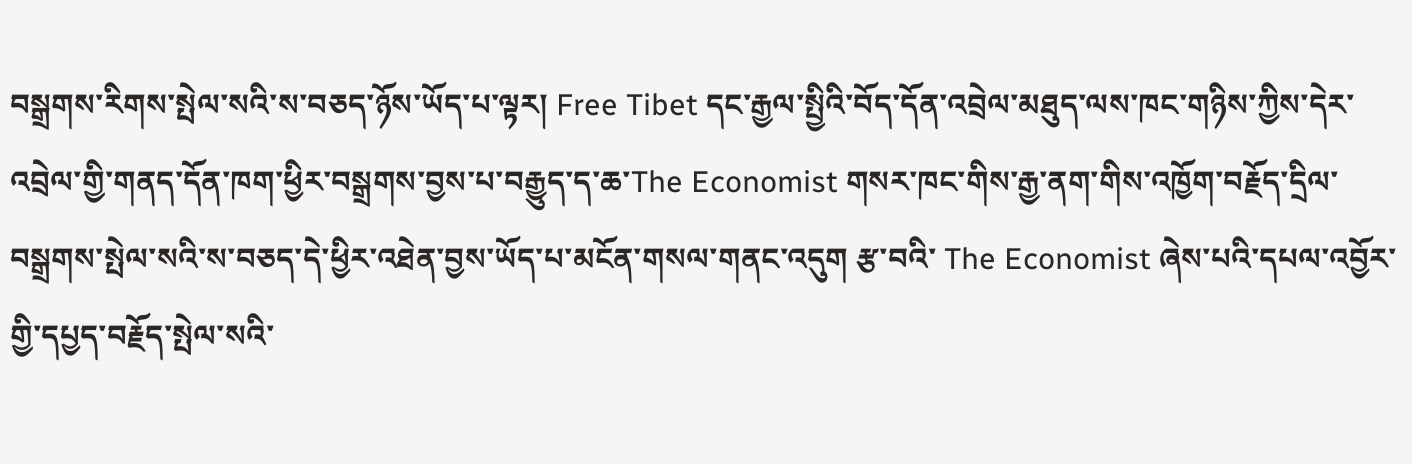བསྒྲགས་རིགས་སྤེལ་སའི་ས་བཅད་ཉོས་ཡོད་པ་ལྟར། Free Tibet དང་རྒྱལ་སྤྱིའི་བོད་དོན་འབྲེལ་མཐུད་ལས་ཁང་གཉིས་ཀྱིས་དེར་འབྲེལ་གྱི་གནད་དོན་ཁག་ཕྱིར་བསྒྲགས་བྱས་པ་བརྒྱུད་ད་ཆ་The Economist གསར་ཁང་གིས་རྒྱ་ནག་གིས་འཁྱོག་བརྗོད་དྲིལ་བསྒྲགས་སྤེལ་སའི་ས་བཅད་དེ་ཕྱིར་འཐེན་བྱས་ཡོད་པ་མངོན་གསལ་གནང་འདུག རྩ་བའི་ The Economist ཞེས་པའི་དཔལ་འབྱོར་གྱི་དཔྱད་བརྗོད་སྤེལ་སའི་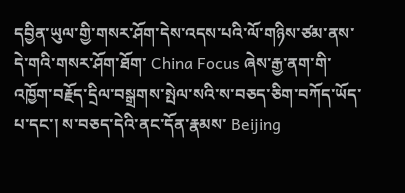དབྱིན་ཡུལ་གྱི་གསར་ཤོག་དེས་འདས་པའི་ལོ་གཉིས་ཙམ་ནས་དེ་གའི་གསར་ཤོག་ཐོག་ China Focus ཞེས་རྒྱ་ནག་གི་འཁྱོག་བརྗོད་དྲིལ་བསྒྲགས་སྤེལ་སའི་ས་བཅད་ཅིག་བཀོད་ཡོད་པ་དང་། ས་བཅད་དེའི་ནང་དོན་རྣམས་ Beijing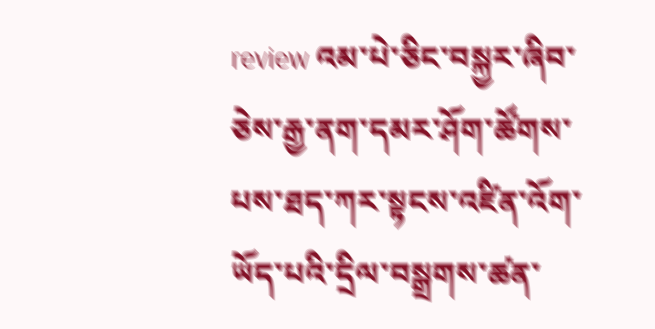review འམ་པེ་ཅིང་བསྐྱར་ཞིབ་ཅེས་རྒྱ་ནག་དམར་ཤོག་ཚོགས་པས་ཐད་ཀར་སྟངས་འཛིན་འོག་ཡོད་པའི་དྲིལ་བསྒྲགས་ཚན་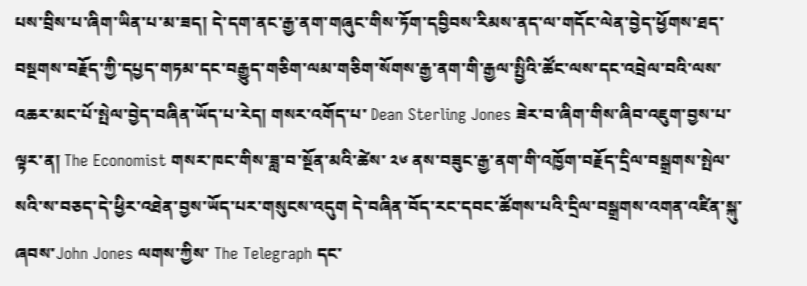པས་བྲིས་པ་ཞིག་ཡིན་པ་མ་ཟད། དེ་དག་ནང་རྒྱ་ནག་གཞུང་གིས་ཏོག་དབྱིབས་རིམས་ནད་ལ་གདོང་ལེན་བྱེད་ཕྱོགས་ཐད་བསྔགས་བརྗོད་ཀྱི་དཔྱད་གཏམ་དང་བརྒྱུད་གཅིག་ལམ་གཅིག་སོགས་རྒྱ་ནག་གི་རྒྱལ་སྤྱིའི་ཚོང་ལས་དང་འབྲེལ་བའི་ལས་འཆར་མང་པོ་སྤེལ་བྱེད་བཞིན་ཡོད་པ་རེད། གསར་འགོད་པ་ Dean Sterling Jones ཟེར་བ་ཞིག་གིས་ཞིབ་འཇུག་བྱས་པ་ལྟར་ན། The Economist གསར་ཁང་གིས་ཟླ་བ་སྔོན་མའི་ཚེས་ ༢༦ ནས་བཟུང་རྒྱ་ནག་གི་འཁྱོག་བརྗོད་དྲིལ་བསྒྲགས་སྤེལ་སའི་ས་བཅད་དེ་ཕྱིར་འཐེན་བྱས་ཡོད་པར་གསུངས་འདུག དེ་བཞིན་བོད་རང་དབང་ཚོགས་པའི་དྲིལ་བསྒྲགས་འགན་འཛིན་སྐུ་ཞབས་John Jones ལགས་ཀྱིས་ The Telegraph དང་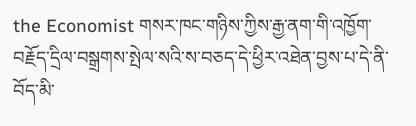the Economist གསར་ཁང་གཉིས་ཀྱིས་རྒྱ་ནག་གི་འཁྱོག་བརྗོད་དྲིལ་བསྒྲགས་སྤེལ་སའི་ས་བཅད་དེ་ཕྱིར་འཐེན་བྱས་པ་དེ་ནི་བོད་མི་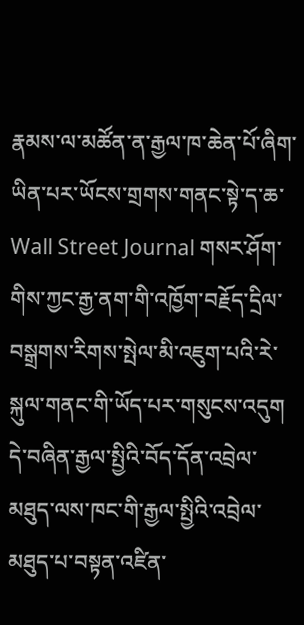རྣམས་ལ་མཚོན་ན་རྒྱལ་ཁ་ཆེན་པོ་ཞིག་ཡིན་པར་ཡོངས་གྲགས་གནང་སྟེ་ད་ཆ་ Wall Street Journal གསར་ཤོག་གིས་ཀྱང་རྒྱ་ནག་གི་འཁྱོག་བརྗོད་དྲིལ་བསྒྲགས་རིགས་སྤེལ་མི་འཇུག་པའི་རེ་སྐུལ་གནང་གི་ཡོད་པར་གསུངས་འདུག དེ་བཞིན་རྒྱལ་སྤྱིའི་བོད་དོན་འབྲེལ་མཐུད་ལས་ཁང་གི་རྒྱལ་སྤྱིའི་འབྲེལ་མཐུད་པ་བསྟན་འཛིན་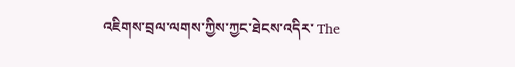འཇིགས་བྲལ་ལགས་ཀྱིས་ཀྱང་ཐེངས་འདིར་ The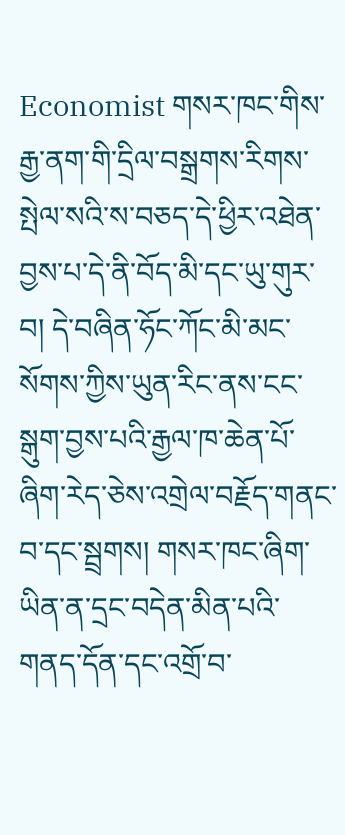Economist གསར་ཁང་གིས་རྒྱ་ནག་གི་དྲིལ་བསྒྲགས་རིགས་སྤེལ་སའི་ས་བཅད་དེ་ཕྱིར་འཐེན་བྱས་པ་དེ་ནི་བོད་མི་དང་ཡུ་གུར་བ། དེ་བཞིན་ཧོང་ཀོང་མི་མང་སོགས་ཀྱིས་ཡུན་རིང་ནས་ངང་སྒུག་བྱས་པའི་རྒྱལ་ཁ་ཆེན་པོ་ཞིག་རེད་ཅེས་འགྲེལ་བརྗོད་གནང་བ་དང་སྦྲགས། གསར་ཁང་ཞིག་ཡིན་ན་དྲང་བདེན་མིན་པའི་གནད་དོན་དང་འགྲོ་བ་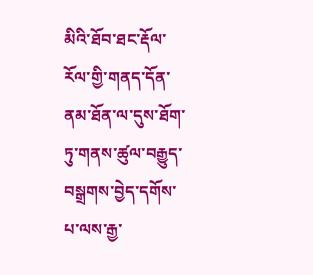མིའི་ཐོབ་ཐང་རྡོལ་རོལ་གྱི་གནད་དོན་ནམ་ཐོན་ལ་དུས་ཐོག་ཏུ་གནས་ཚུལ་བརྒྱུད་བསྒྲགས་བྱེད་དགོས་པ་ལས་རྒྱ་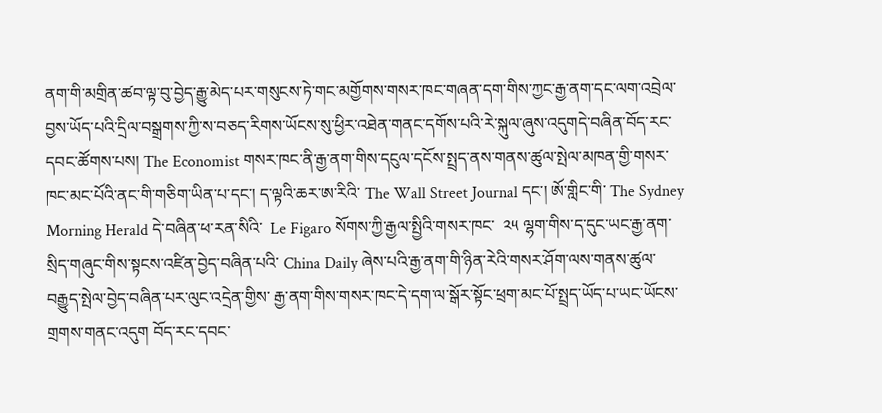ནག་གི་མགྲིན་ཚབ་ལྟ་བུ་བྱེད་རྒྱུ་མེད་པར་གསུངས་ཏེ་གང་མགྱོགས་གསར་ཁང་གཞན་དག་གིས་ཀྱང་རྒྱ་ནག་དང་ལག་འབྲེལ་བྱས་ཡོད་པའི་དྲིལ་བསྒྲགས་ཀྱི་ས་བཅད་རིགས་ཡོངས་སུ་ཕྱིར་འཐེན་གནང་དགོས་པའི་རེ་སྐུལ་ཞུས་འདུགདེ་བཞིན་བོད་རང་དབང་ཚོགས་པས། The Economist གསར་ཁང་ནི་རྒྱ་ནག་གིས་དངུལ་དངོས་སྤྲད་ནས་གནས་ཚུལ་སྤེལ་མཁན་གྱི་གསར་ཁང་མང་པོའི་ནང་གི་གཅིག་ཡིན་པ་དང་། ད་ལྟའི་ཆར་ཨ་རིའི་ The Wall Street Journal དང་། ཨོ་གླིང་གི་ The Sydney Morning Herald དེ་བཞིན་ཕ་རན་སིའི་  Le Figaro སོགས་ཀྱི་རྒྱལ་སྤྱིའི་གསར་ཁང་  ༢༥ ལྷག་གིས་ད་དུང་ཡང་རྒྱ་ནག་སྲིད་གཞུང་གིས་སྟངས་འཛིན་བྱེད་བཞིན་པའི་ China Daily ཞེས་པའི་རྒྱ་ནག་གི་ཉིན་རེའི་གསར་ཤོག་ལས་གནས་ཚུལ་བརྒྱུད་སྤེལ་བྱེད་བཞིན་པར་ལུང་འདྲེན་གྱིས་ རྒྱ་ནག་གིས་གསར་ཁང་དེ་དག་ལ་སྒོར་སྟོང་ཕྲག་མང་པོ་སྤྲད་ཡོད་པ་ཡང་ཡོངས་གྲགས་གནང་འདུག བོད་རང་དབང་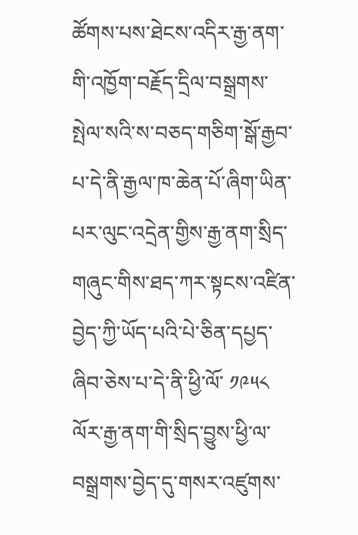ཚོགས་པས་ཐེངས་འདིར་རྒྱ་ནག་གི་འཁྱོག་བརྗོད་དྲིལ་བསྒྲགས་སྤེལ་སའི་ས་བཅད་གཅིག་སྒོ་རྒྱབ་པ་དེ་ནི་རྒྱལ་ཁ་ཆེན་པོ་ཞིག་ཡིན་པར་ལུང་འདྲེན་གྱིས་རྒྱ་ནག་སྲིད་གཞུང་གིས་ཐད་ཀར་སྟངས་འཛིན་བྱེད་ཀྱི་ཡོད་པའི་པེ་ཅིན་དཔྱད་ཞིབ་ཅེས་པ་དེ་ནི་ཕྱི་ལོ་ ༡༩༥༨ ལོར་རྒྱ་ནག་གི་སྲིད་བྱུས་ཕྱི་ལ་བསྒྲགས་བྱེད་དུ་གསར་འཛུགས་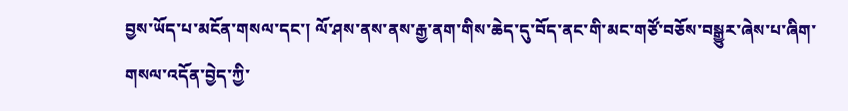བྱས་ཡོད་པ་མངོན་གསལ་དང་། ལོ་ཤས་ནས་ནས་རྒྱ་ནག་གིས་ཆེད་དུ་བོད་ནང་གི་མང་གཙོ་བཅོས་བསྒྱུར་ཞེས་པ་ཞིག་གསལ་འདོན་བྱེད་ཀྱི་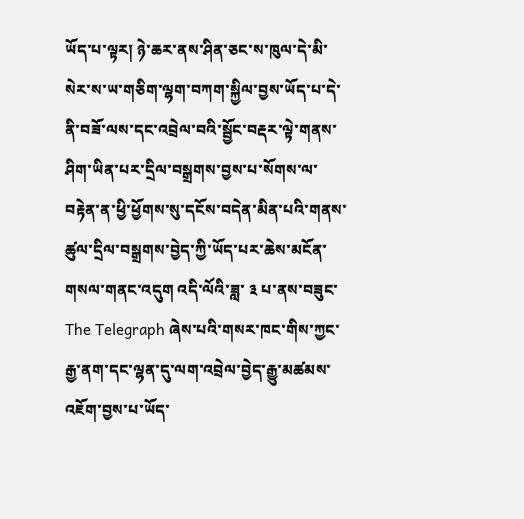ཡོད་པ་ལྟར། ཉེ་ཆར་ནས་ཤིན་ཅང་ས་ཁུལ་དེ་མི་སེར་ས་ཡ་གཅིག་ལྷག་བཀག་སྐྱིལ་བྱས་ཡོད་པ་དེ་ནི་བཟོ་ལས་དང་འབྲེལ་བའི་སྦྱོང་བརྡར་ལྟེ་གནས་ཤིག་ཡིན་པར་དྲིལ་བསྒྲགས་བྱས་པ་སོགས་ལ་བརྟེན་ན་ཕྱི་ཕྱོགས་སུ་དངོས་བདེན་མིན་པའི་གནས་ཚུལ་དྲིལ་བསྒྲགས་བྱེད་ཀྱི་ཡོད་པར་ཆེས་མངོན་གསལ་གནང་འདུག འདི་ལོའི་ཟླ་ ༣ པ་ནས་བཟུང་ The Telegraph ཞེས་པའི་གསར་ཁང་གིས་ཀྱང་རྒྱ་ནག་དང་ལྷན་དུ་ལག་འབྲེལ་བྱེད་རྒྱུ་མཚམས་འཇོག་བྱས་པ་ཡོད་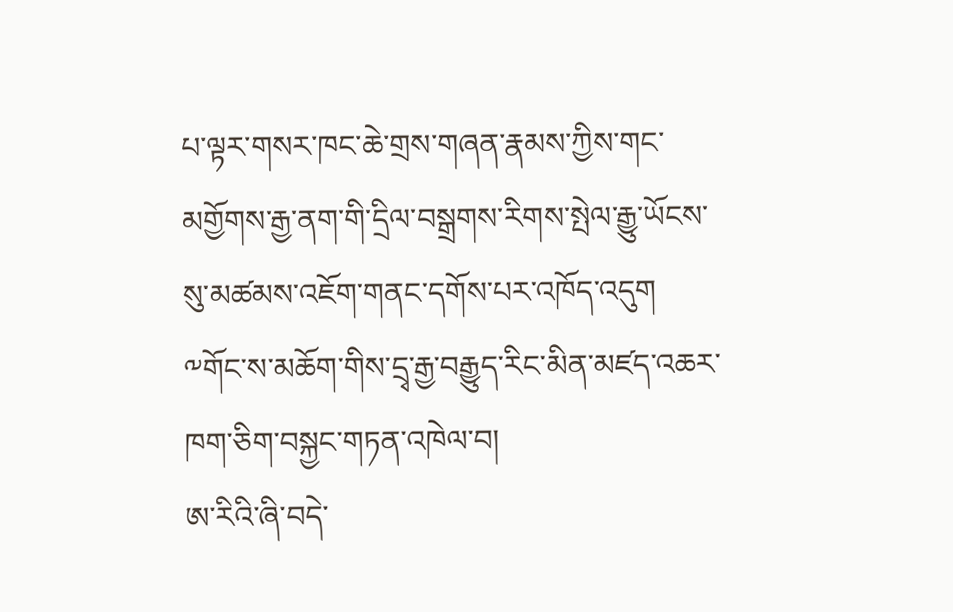པ་ལྟར་གསར་ཁང་ཆེ་གྲས་གཞན་རྣམས་ཀྱིས་གང་མགྱོགས་རྒྱ་ནག་གི་དྲིལ་བསྒྲགས་རིགས་སྤེལ་རྒྱུ་ཡོངས་སུ་མཚམས་འཇོག་གནང་དགོས་པར་འཁོད་འདུག
༸གོང་ས་མཆོག་གིས་དྲྭ་རྒྱ་བརྒྱུད་རིང་མིན་མཛད་འཆར་ཁག་ཅིག་བསྐྱང་གཏན་འཁེལ་བ།
ཨ་རིའི་ཞི་བདེ་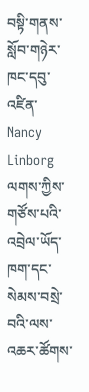བསྟི་གནས་སློབ་གཉེར་ཁང་དབུ་འཛིན་ Nancy Linborg ལགས་ཀྱིས་གཙོས་པའི་འབྲེལ་ཡོད་ཁག་དང་སེམས་བསྲེ་བའི་ལས་འཆར་ཚོགས་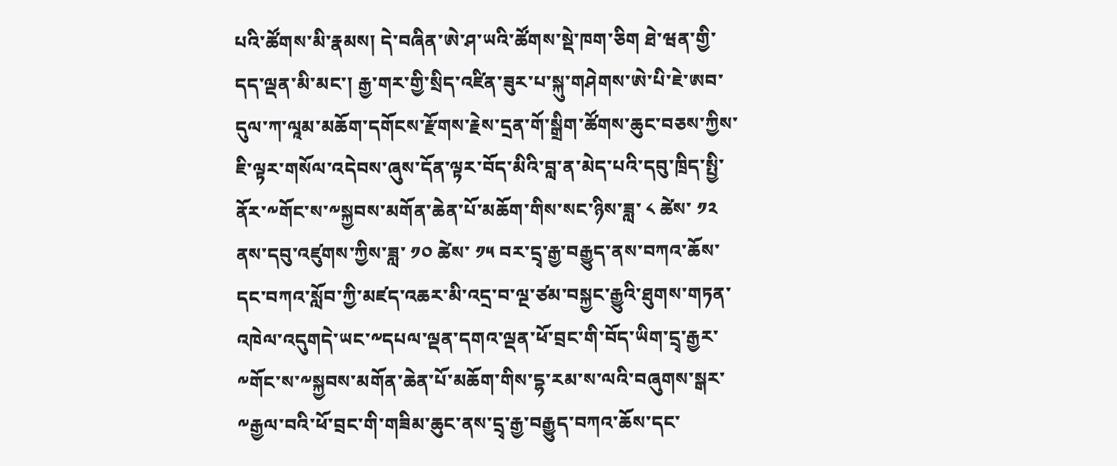པའི་ཚོགས་མི་རྣམས། དེ་བཞིན་ཨེ་ཤ་ཡའི་ཚོགས་སྡེ་ཁག་ཅིག ཐེ་ཝན་གྱི་དད་ལྡན་མི་མང་། རྒྱ་གར་གྱི་སྲིད་འཛིན་ཟུར་པ་སྐུ་གཤེགས་ཨེ་པི་ཇེ་ཨབ་དུལ་ཀ་ལཱམ་མཆོག་དགོངས་རྫོགས་རྗེས་དྲན་གོ་སྒྲིག་ཚོགས་ཆུང་བཅས་ཀྱིས་ཇི་ལྟར་གསོལ་འདེབས་ཞུས་དོན་ལྟར་བོད་མིའི་བླ་ན་མེད་པའི་དབུ་ཁྲིད་སྤྱི་ནོར་༸གོང་ས་༸སྐྱབས་མགོན་ཆེན་པོ་མཆོག་གིས་སང་ཉིས་ཟླ་ ༨ ཚེས་ ༡༢ ནས་དབུ་འཛུགས་ཀྱིས་ཟླ་ ༡༠ ཚེས་ ༡༥ བར་དྲྭ་རྒྱ་བརྒྱུད་ནས་བཀའ་ཆོས་དང་བཀའ་སློབ་ཀྱི་མཛད་འཆར་མི་འདྲ་བ་ལྔ་ཙམ་བསྐྱང་རྒྱུའི་ཐུགས་གཏན་འཁེལ་འདུགདེ་ཡང་༸དཔལ་ལྡན་དགའ་ལྡན་ཕོ་བྲང་གི་བོད་ཡིག་དྲྭ་རྒྱར་༸གོང་ས་༸སྐྱབས་མགོན་ཆེན་པོ་མཆོག་གིས་དྷ་རམ་ས་ལའི་བཞུགས་སྒར་༸རྒྱལ་བའི་ཕོ་བྲང་གི་གཟིམ་ཆུང་ནས་དྲྭ་རྒྱ་བརྒྱུད་བཀའ་ཆོས་དང་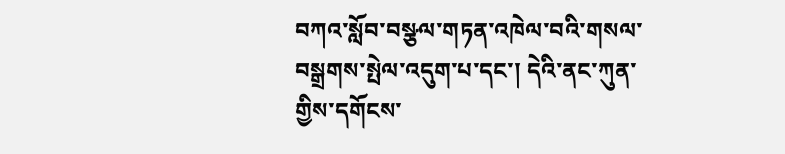བཀའ་སློབ་བསྩལ་གཏན་འཁེལ་བའི་གསལ་བསྒྲགས་སྤེལ་འདུག་པ་དང་། དེའི་ནང་ཀུན་གྱིས་དགོངས་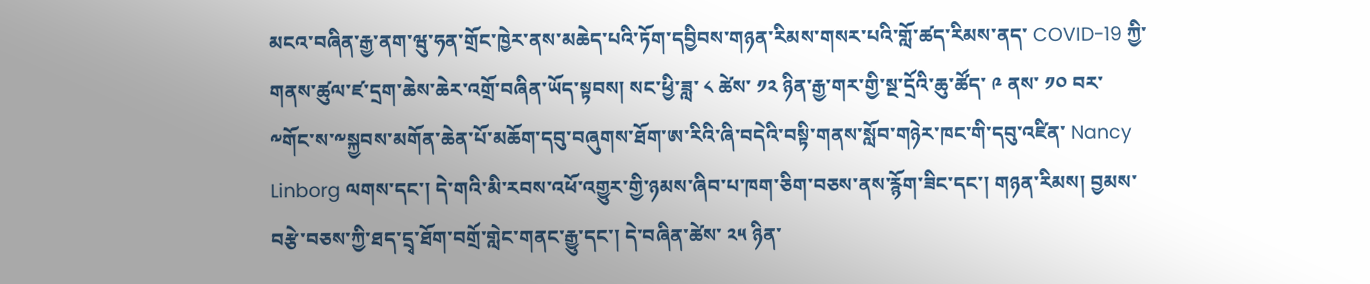མངའ་བཞིན་རྒྱ་ནག་ཝུ་ཧན་གྲོང་ཁྱེར་ནས་མཆེད་པའི་ཏོག་དབྱིབས་གཉན་རིམས་གསར་པའི་གློ་ཚད་རིམས་ནད་ COVID-19 ཀྱི་གནས་ཚུལ་ཛ་དྲག་ཆེས་ཆེར་འགྲོ་བཞིན་ཡོད་སྟབས། སང་ཕྱི་ཟླ་ ༨ ཚེས་ ༡༢ ཉིན་རྒྱ་གར་གྱི་སྔ་དྲོའི་ཆུ་ཚོད་ ༩ ནས་ ༡༠ བར་༸གོང་ས་༸སྐྱབས་མགོན་ཆེན་པོ་མཆོག་དབུ་བཞུགས་ཐོག་ཨ་རིའི་ཞི་བདེའི་བསྟི་གནས་སློབ་གཉེར་ཁང་གི་དབུ་འཛིན་ Nancy Linborg ལགས་དང་། དེ་གའི་མི་རབས་འཕོ་འགྱུར་གྱི་ཉམས་ཞིབ་པ་ཁག་ཅིག་བཅས་ནས་རྙོག་ཟིང་དང་། གཉན་རིམས། བྱམས་བརྩེ་བཅས་ཀྱི་ཐད་དྲྭ་ཐོག་བགྲོ་གླེང་གནང་རྒྱུ་དང་། དེ་བཞིན་ཚེས་ ༢༥ ཉིན་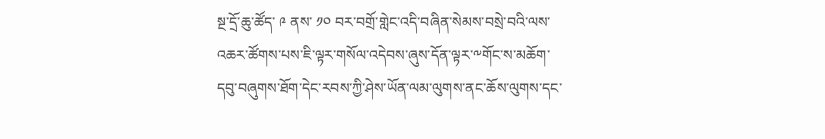སྔ་དྲོ་ཆུ་ཚོད་ ༩ ནས་ ༡༠ བར་བགྲོ་གླེང་འདི་བཞིན་སེམས་བསྲེ་བའི་ལས་འཆར་ཚོགས་པས་ཇི་ལྟར་གསོལ་འདེབས་ཞུས་དོན་ལྟར་༸གོང་ས་མཆོག་དབུ་བཞུགས་ཐོག་དེང་རབས་ཀྱི་ཤེས་ཡོན་ལམ་ལུགས་ནང་ཆོས་ལུགས་དང་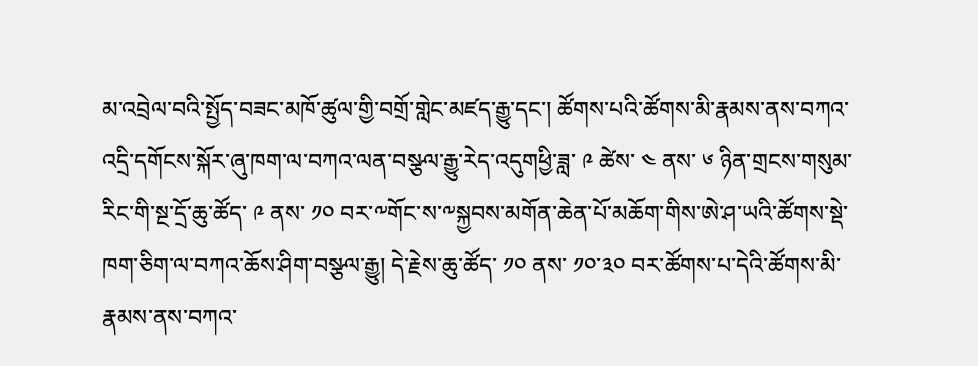མ་འབྲེལ་བའི་སྤྱོད་བཟང་མཁོ་ཚུལ་གྱི་བགྲོ་གླེང་མཛད་རྒྱུ་དང་། ཚོགས་པའི་ཚོགས་མི་རྣམས་ནས་བཀའ་འདྲི་དགོངས་སྐོར་ཞུ་ཁག་ལ་བཀའ་ལན་བསྩལ་རྒྱུ་རེད་འདུགཕྱི་ཟླ་ ༩ ཚེས་ ༤ ནས་ ༦ ཉིན་གྲངས་གསུམ་རིང་གི་སྔ་དྲོ་ཆུ་ཚོད་ ༩ ནས་ ༡༠ བར་༸གོང་ས་༸སྐྱབས་མགོན་ཆེན་པོ་མཆོག་གིས་ཨེ་ཤ་ཡའི་ཚོགས་སྡེ་ཁག་ཅིག་ལ་བཀའ་ཆོས་ཤིག་བསྩལ་རྒྱུ། དེ་རྗེས་ཆུ་ཚོད་ ༡༠ ནས་ ༡༠་༣༠ བར་ཚོགས་པ་དེའི་ཚོགས་མི་རྣམས་ནས་བཀའ་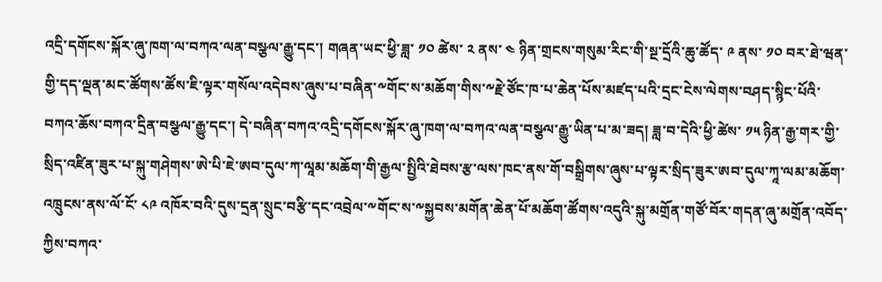འདྲི་དགོངས་སྐོར་ཞུ་ཁག་ལ་བཀའ་ལན་བསྩལ་རྒྱུ་དང་། གཞན་ཡང་ཕྱི་ཟླ་ ༡༠ ཚེས་ ༢ ནས་ ༤ ཉིན་གྲངས་གསུམ་རིང་གི་སྔ་དྲོའི་ཆུ་ཚོད་ ༩ ནས་ ༡༠ བར་ཐེ་ཝན་གྱི་དད་ལྡན་མང་ཚོགས་ཚོས་ཇི་ལྟར་གསོལ་འདེབས་ཞུས་པ་བཞིན་༸གོང་ས་མཆོག་གིས་༸རྗེ་ཙོང་ཁ་པ་ཆེན་པོས་མཛད་པའི་དྲང་ངེས་ལེགས་བཤད་སྙིང་པོའི་བཀའ་ཆོས་བཀའ་དྲིན་བསྩལ་རྒྱུ་དང་། དེ་བཞིན་བཀའ་འདྲི་དགོངས་སྐོར་ཞུ་ཁག་ལ་བཀའ་ལན་བསྩལ་རྒྱུ་ཡིན་པ་མ་ཟད། ཟླ་བ་དེའི་ཕྱི་ཚེས་ ༡༥ ཉིན་རྒྱ་གར་གྱི་སྲིད་འཛིན་ཟུར་པ་སྐུ་གཤེགས་ཨེ་པི་ཇེ་ཨབ་དུལ་ཀ་ལཱམ་མཆོག་གི་རྒྱལ་སྤྱིའི་ཐེབས་རྩ་ལས་ཁང་ནས་གོ་བསྒྲིགས་ཞུས་པ་ལྟར་སྲིད་ཟུར་ཨབ་དུལ་ཀཱ་ལམ་མཆོག་འཁྲུངས་ནས་ལོ་ངོ་ ༨༩ འཁོར་བའི་དུས་དྲན་སྲུང་བརྩི་དང་འབྲེལ་༸གོང་ས་༸སྐྱབས་མགོན་ཆེན་པོ་མཆོག་ཚོགས་འདུའི་སྐུ་མགྲོན་གཙོ་བོར་གདན་ཞུ་མགྲོན་འབོད་ཀྱིས་བཀའ་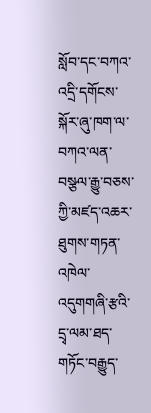སློབ་དང་བཀའ་འདྲི་དགོངས་སྐོར་ཞུ་ཁག་ལ་བཀའ་ལན་བསྩལ་རྒྱུ་བཅས་ཀྱི་མཛད་འཆར་ཐུགས་གཏན་འཁེལ་འདུགགཞི་རྩའི་དྲྭ་ལམ་ཐད་གཏོང་བརྒྱུད་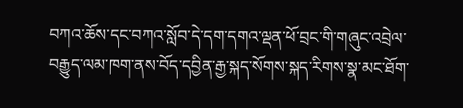བཀའ་ཆོས་དང་བཀའ་སློབ་དེ་དག་དགའ་ལྡན་ཕོ་བྲང་གི་གཞུང་འབྲེལ་བརྒྱུད་ལམ་ཁག་ནས་བོད་དབྱིན་རྒྱ་སྐད་སོགས་སྐད་རིགས་སྣ་མང་ཐོག་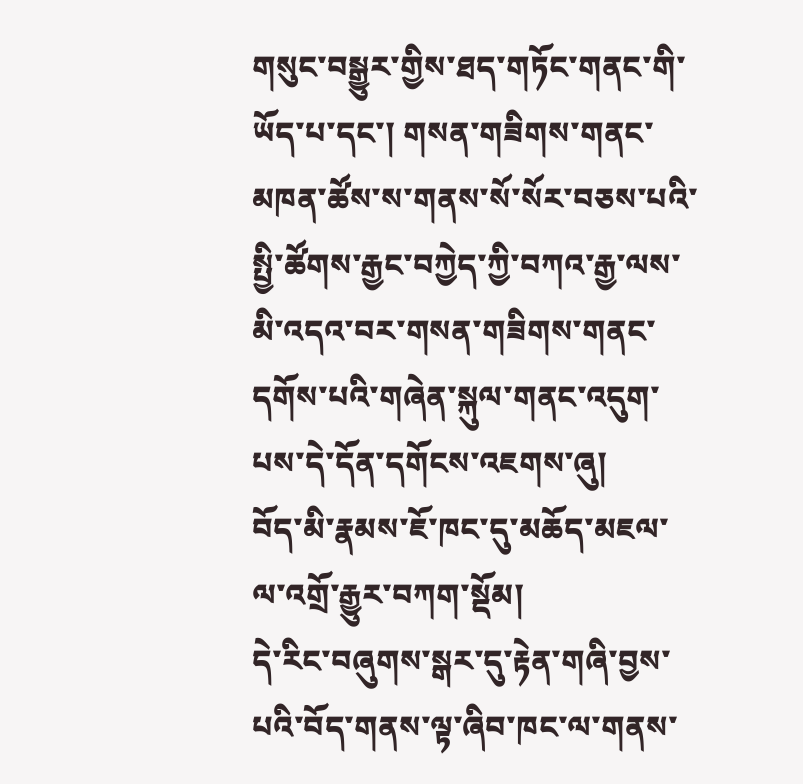གསུང་བསྒྱུར་གྱིས་ཐད་གཏོང་གནང་གི་ཡོད་པ་དང་། གསན་གཟིགས་གནང་མཁན་ཚོས་ས་གནས་སོ་སོར་བཅས་པའི་སྤྱི་ཚོགས་རྒྱང་བཀྱེད་ཀྱི་བཀའ་རྒྱ་ལས་མི་འདའ་བར་གསན་གཟིགས་གནང་དགོས་པའི་གཞེན་སྐུལ་གནང་འདུག་པས་དེ་དོན་དགོངས་འཇགས་ཞུ།
བོད་མི་རྣམས་ཇོ་ཁང་དུ་མཆོད་མཇལ་ལ་འགྲོ་རྒྱུར་བཀག་སྡོམ།
དེ་རིང་བཞུགས་སྒར་དུ་རྟེན་གཞི་བྱས་པའི་བོད་གནས་ལྟ་ཞིབ་ཁང་ལ་གནས་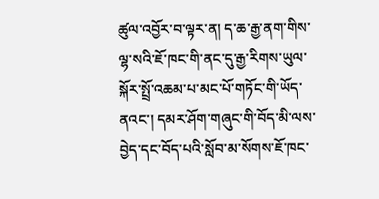ཚུལ་འབྱོར་བ་ལྟར་ན། ད་ཆ་རྒྱ་ནག་གིས་ལྷ་སའི་ཇོ་ཁང་གི་ནང་དུ་རྒྱ་རིགས་ཡུལ་སྐོར་སྤྲོ་འཆམ་པ་མང་པོ་གཏོང་གི་ཡོད་ནའང་། དམར་ཤོག་གཞུང་གི་བོད་མི་ལས་བྱེད་དང་བོད་པའི་སློབ་མ་སོགས་ཇོ་ཁང་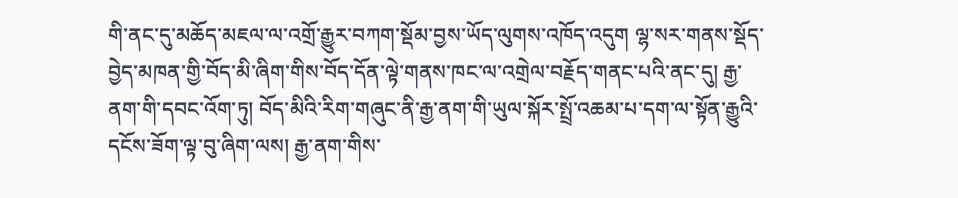གི་ནང་དུ་མཆོད་མཇལ་ལ་འགྲོ་རྒྱུར་བཀག་སྡོམ་བྱས་ཡོད་ལུགས་འཁོད་འདུག ལྷ་སར་གནས་སྡོད་བྱེད་མཁན་གྱི་བོད་མི་ཞིག་གིས་བོད་དོན་ལྟེ་གནས་ཁང་ལ་འགྲེལ་བརྗོད་གནང་པའི་ནང་དུ། རྒྱ་ནག་གི་དབང་འོག་ཏུ། བོད་མིའི་རིག་གཞུང་ནི་རྒྱ་ནག་གི་ཡུལ་སྐོར་སྤྲོ་འཆམ་པ་དག་ལ་སྟོན་རྒྱུའི་དངོས་ཟོག་ལྟ་བུ་ཞིག་ལས། རྒྱ་ནག་གིས་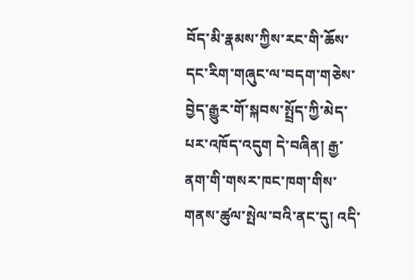བོད་མི་རྣམས་ཀྱིས་རང་གི་ཆོས་དང་རིག་གཞུང་ལ་བདག་གཅེས་བྱེད་རྒྱུར་གོ་སྐབས་སྤྲོད་ཀྱི་མེད་པར་འཁོད་འདུག དེ་བཞིན། རྒྱ་ནག་གི་གསར་ཁང་ཁག་གིས་གནས་ཚུལ་སྤེལ་བའི་ནང་དུ། འདི་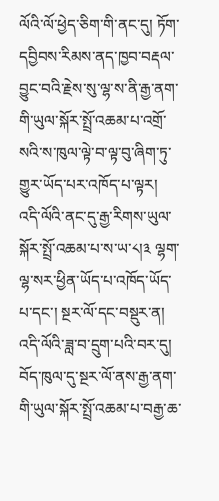ལོའི་ལོ་ཕྱེད་ཅིག་གི་ནང་དུ། ཏོག་དབྱིབས་རིམས་ནད་ཁྱབ་བརྡལ་བྱུང་བའི་རྗེས་སུ་ལྷ་ས་ནི་རྒྱ་ནག་གི་ཡུལ་སྐོར་སྤྲོ་འཆམ་པ་འགྲོ་སའི་ས་ཁུལ་ལྟེ་བ་ལྟ་བུ་ཞིག་ཏུ་གྱུར་ཡོད་པར་འཁོད་པ་ལྟར། འདི་ལོའི་ནང་དུ་རྒྱ་རིགས་ཡུལ་སྐོར་སྤྲོ་འཆམ་པ་ས་ཡ་༨།༣ ལྷག་ལྷ་སར་ཕྱིན་ཡོད་པ་འཁོད་ཡོད་པ་དང་། སྔར་ལོ་དང་བསྡུར་ན། འདི་ལོའི་ཟླ་བ་དྲུག་པའི་བར་དུ། བོད་ཁུལ་དུ་སྔར་ལོ་ནས་རྒྱ་ནག་གི་ཡུལ་སྐོར་སྤྲོ་འཆམ་པ་བརྒྱ་ཆ་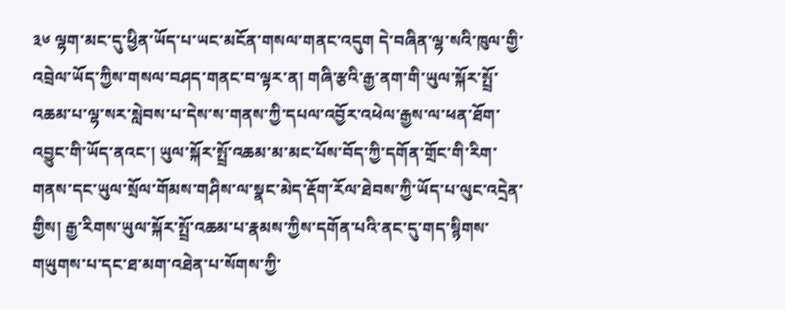༣༦ ལྷག་མང་དུ་ཕྱིན་ཡོད་པ་ཡང་མངོན་གསལ་གནང་འདུག དེ་བཞིན་ལྷ་སའི་ཁུལ་གྱི་འབྲེལ་ཡོད་ཀྱིས་གསལ་བཤད་གནང་བ་ལྟར་ན། གཞི་རྩའི་རྒྱ་ནག་གི་ཡུལ་སྐོར་སྤྲོ་འཆམ་པ་ལྷ་སར་སླེབས་པ་དེས་ས་གནས་ཀྱི་དཔལ་འབྱོར་འཕེལ་རྒྱས་ལ་ཕན་ཐོག་འབྱུང་གི་ཡོད་ནའང་། ཡུལ་སྐོར་སྤྲོ་འཆམ་མ་མང་པོས་བོད་ཀྱི་དགོན་གྲོང་གི་རིག་གནས་དང་ཡུལ་སྲོལ་གོམས་གཤིས་ལ་སྣང་མེད་རྡོག་རོལ་ཐེབས་ཀྱི་ཡོད་པ་ལུང་འདྲེན་གྱིས། རྒྱ་རིགས་ཡུལ་སྐོར་སྤྲོ་འཆམ་པ་རྣམས་ཀྱིས་དགོན་པའི་ནང་དུ་གད་སྙིགས་གཡུགས་པ་དང་ཐ་མག་འཐེན་པ་སོགས་ཀྱི་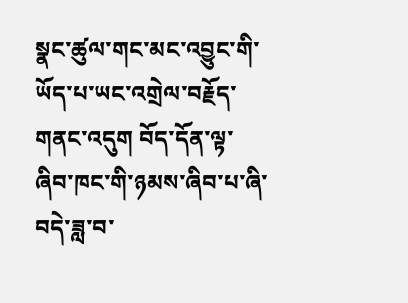སྣང་ཚུལ་གང་མང་འབྱུང་གི་ཡོད་པ་ཡང་འགྲེལ་བརྗོད་གནང་འདུག བོད་དོན་ལྟ་ཞིབ་ཁང་གི་ཉམས་ཞིབ་པ་ཞི་བདེ་ཟླ་བ་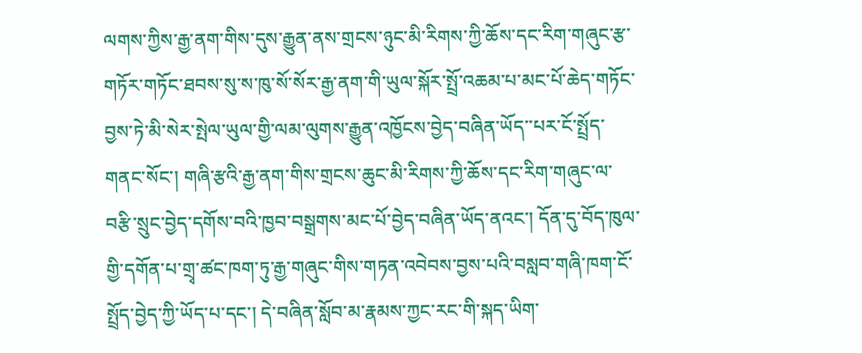ལགས་ཀྱིས་རྒྱ་ནག་གིས་དུས་རྒྱུན་ནས་གྲངས་ཉུང་མི་རིགས་ཀྱི་ཆོས་དང་རིག་གཞུང་རྩ་གཏོར་གཏོང་ཐབས་སུ་ས་ཁུ་སོ་སོར་རྒྱ་ནག་གི་ཡུལ་སྐོར་སྤྲོ་འཆམ་པ་མང་པོ་ཆེད་གཏོང་བྱས་ཏེ་མི་སེར་སྤེལ་ཡུལ་གྱི་ལམ་ལུགས་རྒྱུན་འཁྱོངས་བྱེད་བཞིན་ཡོད་་པར་ངོ་སྤྲོད་གནང་སོང་། གཞི་རྩའི་རྒྱ་ནག་གིས་གྲངས་ཆུང་མི་རིགས་ཀྱི་ཆོས་དང་རིག་གཞུང་ལ་བརྩི་སྲུང་བྱེད་དགོས་བའི་ཁྱབ་བསྒྲགས་མང་པོ་བྱེད་བཞིན་ཡོད་ནའང་། དོན་དུ་བོད་ཁུལ་གྱི་དགོན་པ་གྲྭ་ཚང་ཁག་ཏུ་རྒྱ་གཞུང་གིས་གཏན་འབེབས་བྱས་པའི་བསླབ་གཞི་ཁག་ངོ་སྤྲོད་བྱེད་ཀྱི་ཡོད་པ་དང་། དེ་བཞིན་སློབ་མ་རྣམས་ཀྱང་རང་གི་སྐད་ཡིག་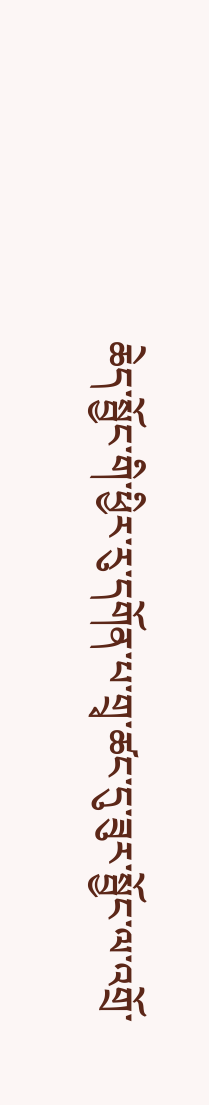ཆེད་སྦྱོང་གི་ཕྱིར་རུ་དགོན་པ་གྲྭ་ཚང་དུ་ཟུར་སྦྱོང་ལ་འགྲོ་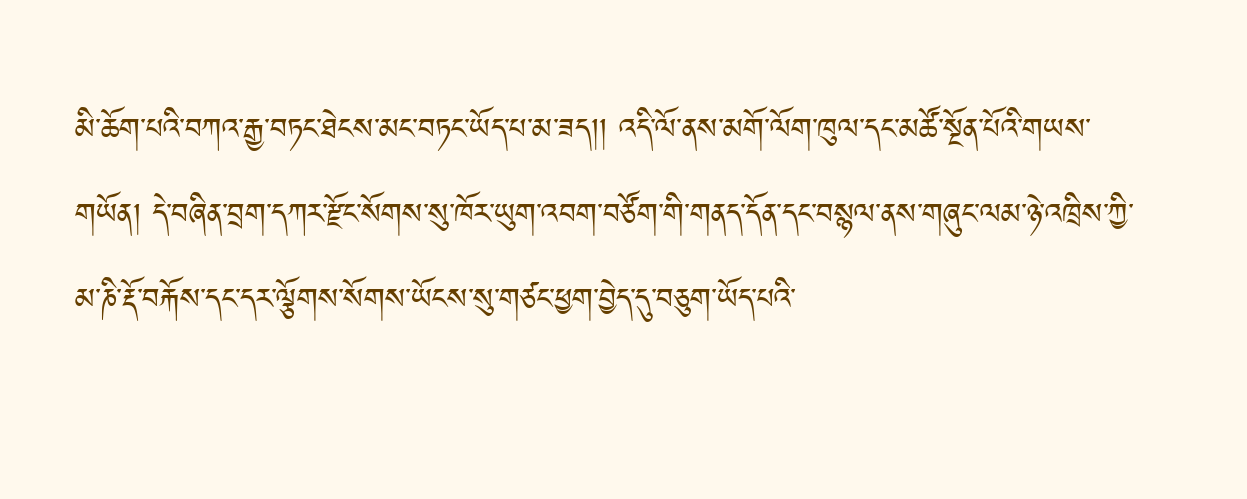མི་ཆོག་པའི་བཀའ་རྒྱ་བཏང་ཐེངས་མང་བཏང་ཡོད་པ་མ་ཟད།། འདི་ལོ་ནས་མགོ་ལོག་ཁུལ་དང་མཚོ་སྔོན་པོའི་གཡས་གཡོན། དེ་བཞིན་བྲག་དཀར་རྫོང་སོགས་སུ་ཁོར་ཡུག་འབག་བཙོག་གི་གནད་དོན་དང་བསྙལ་ནས་གཞུང་ལམ་ཉེ་འཁྲིས་ཀྱི་མ་ཎི་རྡོ་བརྐོས་དང་དར་ལྕོགས་སོགས་ཡོངས་སུ་གཙང་ཕྱག་བྱེད་དུ་བཅུག་ཡོད་པའི་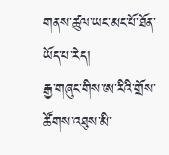གནས་ཚུལ་ཡང་མང་པོ་ཐོན་ཡོད་པ་རེད།
རྒྱ་གཞུང་གིས་ཨ་རིའི་གྲོས་ཚོགས་འཐུས་མི་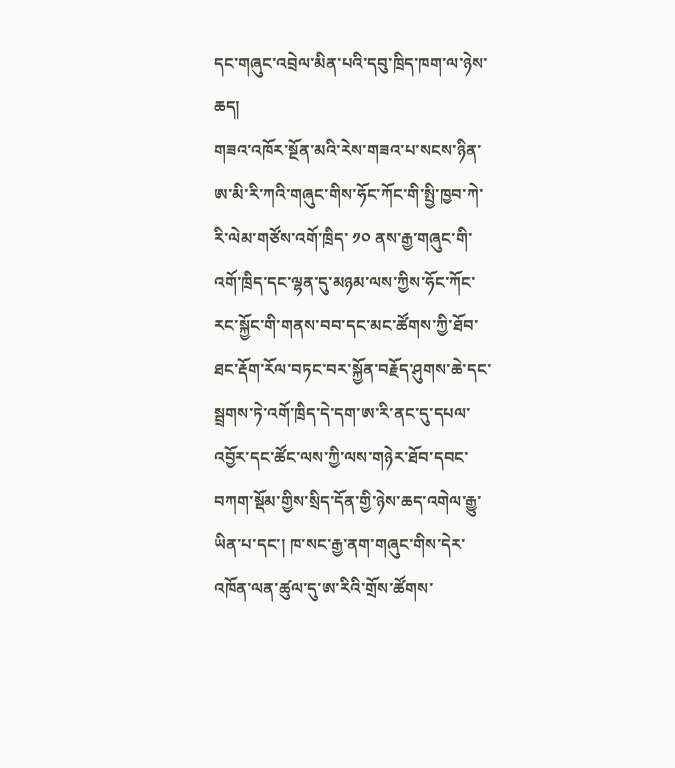དང་གཞུང་འབྲེལ་མིན་པའི་དབུ་ཁྲིད་ཁག་ལ་ཉེས་ཆད།
གཟའ་འཁོར་སྔོན་མའི་རེས་གཟའ་པ་སངས་ཉིན་ཨ་མི་རི་ཀའི་གཞུང་གིས་ཧོང་ཀོང་གི་སྤྱི་ཁྱབ་ཀེ་རི་ལེམ་གཙོས་འགོ་ཁྲིད་ ༡༠ ནས་རྒྱ་གཞུང་གི་འགོ་ཁྲིད་དང་ལྷན་དུ་མཉམ་ལས་ཀྱིས་ཧོང་ཀོང་རང་སྐྱོང་གི་གནས་བབ་དང་མང་ཚོགས་ཀྱི་ཐོབ་ཐང་རྡོག་རོལ་བཏང་བར་སྐྱོན་བརྗོད་ཤུགས་ཆེ་དང་སྦྲགས་ཏེ་འགོ་ཁྲིད་དེ་དག་ཨ་རི་ནང་དུ་དཔལ་འབྱོར་དང་ཚོང་ལས་ཀྱི་ལས་གཉེར་ཐོབ་དབང་བཀག་སྡོམ་གྱིས་སྲིད་དོན་གྱི་ཉེས་ཆད་འགེལ་རྒྱུ་ཡིན་པ་དང་། ཁ་སང་རྒྱ་ནག་གཞུང་གིས་དེར་འཁོན་ལན་ཚུལ་དུ་ཨ་རིའི་གྲོས་ཚོགས་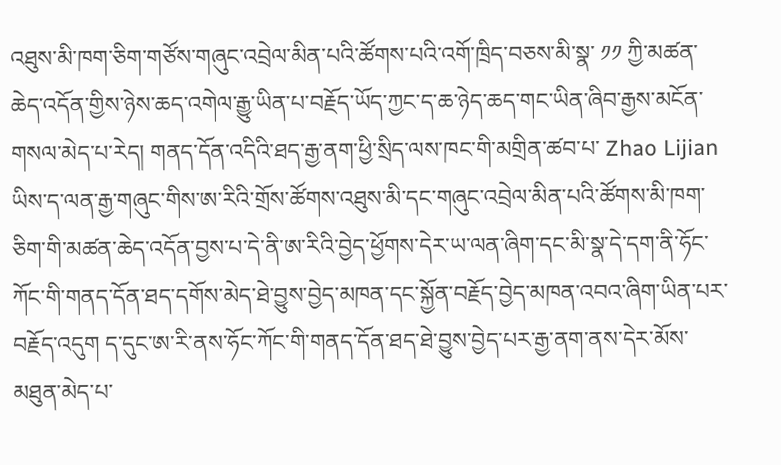འཐུས་མི་ཁག་ཅིག་གཙོས་གཞུང་འབྲེལ་མིན་པའི་ཚོགས་པའི་འགོ་ཁྲིད་བཅས་མི་སྣ་ ༡༡ ཀྱི་མཚན་ཆེད་འདོན་གྱིས་ཉེས་ཆད་འགེལ་རྒྱུ་ཡིན་པ་བརྗོད་ཡོད་ཀྱང་ད་ཆ་ཉེད་ཆད་གང་ཡིན་ཞིབ་རྒྱས་མངོན་གསལ་མེད་པ་རེད། གནད་དོན་འདིའི་ཐད་རྒྱ་ནག་ཕྱི་སྲིད་ལས་ཁང་གི་མགྲིན་ཚབ་པ་ Zhao Lijian ཡིས་ད་ལན་རྒྱ་གཞུང་གིས་ཨ་རིའི་གྲོས་ཚོགས་འཐུས་མི་དང་གཞུང་འབྲེལ་མིན་པའི་ཚོགས་མི་ཁག་ཅིག་གི་མཚན་ཆེད་འདོན་བྱས་པ་དེ་ནི་ཨ་རིའི་བྱེད་ཕྱོགས་དེར་ཡ་ལན་ཞིག་དང་མི་སྣ་དེ་དག་ནི་ཧོང་ཀོང་གི་གནད་དོན་ཐད་དགོས་མེད་ཐེ་བྱུས་བྱེད་མཁན་དང་སྐྱོན་བརྗོད་བྱེད་མཁན་འབའ་ཞིག་ཡིན་པར་བརྗོད་འདུག ད་དུང་ཨ་རི་ནས་ཧོང་ཀོང་གི་གནད་དོན་ཐད་ཐེ་བྱུས་བྱེད་པར་རྒྱ་ནག་ནས་དེར་མོས་མཐུན་མེད་པ་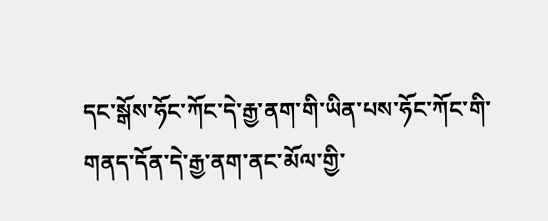དང་སྒོས་ཧོང་ཀོང་དེ་རྒྱ་ནག་གི་ཡིན་པས་ཧོང་ཀོང་གི་གནད་དོན་དེ་རྒྱ་ནག་ནང་མོལ་གྱི་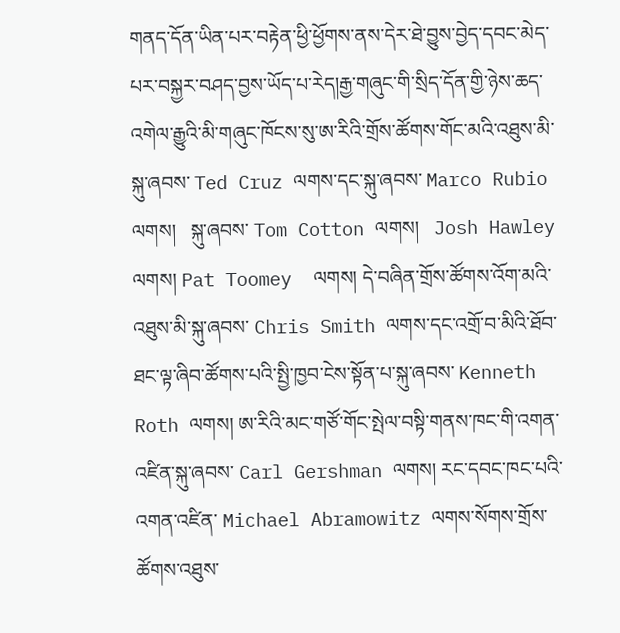གནད་དོན་ཡིན་པར་བརྟེན་ཕྱི་ཕྱོགས་ནས་དེར་ཐེ་བྱུས་བྱེད་དབང་མེད་པར་བསྐྱར་བཤད་བྱས་ཡོད་པ་རེད།རྒྱ་གཞུང་གི་སྲིད་དོན་གྱི་ཉེས་ཆད་འགེལ་རྒྱུའི་མི་གཞུང་ཁོངས་སུ་ཨ་རིའི་གྲོས་ཚོགས་གོང་མའི་འཐུས་མི་སྐུ་ཞབས་ Ted Cruz ལགས་དང་སྐུ་ཞབས་ Marco Rubio ལགས།   སྐུ་ཞབས་ Tom Cotton ལགས།   Josh Hawley  ལགས། Pat Toomey  ལགས། དེ་བཞིན་གྲོས་ཚོགས་འོག་མའི་འཐུས་མི་སྐུ་ཞབས་ Chris Smith ལགས་དང་འགྲོ་བ་མིའི་ཐོབ་ཐང་ལྟ་ཞིབ་ཚོགས་པའི་སྤྱི་ཁྱབ་ངེས་སྟོན་པ་སྐུ་ཞབས་ Kenneth Roth ལགས། ཨ་རིའི་མང་གཙོ་གོང་སྤེལ་བསྟི་གནས་ཁང་གི་འགན་འཛིན་སྐུ་ཞབས་ Carl Gershman ལགས། རང་དབང་ཁང་པའི་འགན་འཛིན་ Michael Abramowitz ལགས་སོགས་གྲོས་ཚོགས་འཐུས་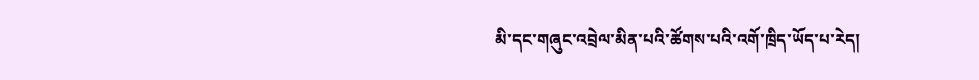མི་དང་གཞུང་འབྲེལ་མིན་པའི་ཚོགས་པའི་འགོ་ཁྲིད་ཡོད་པ་རེད།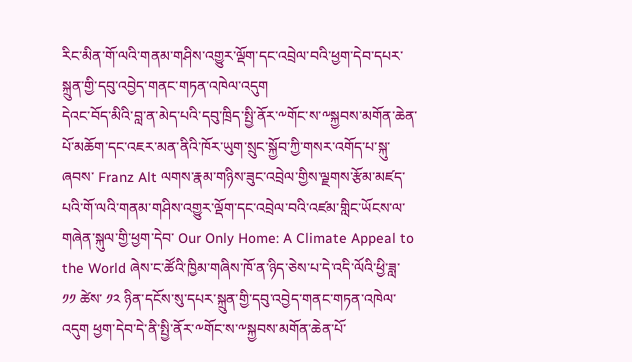རིང་མིན་གོ་ལའི་གནམ་གཤིས་འགྱུར་ལྡོག་དང་འབྲེལ་བའི་ཕྱག་དེབ་དཔར་སྐྲུན་གྱི་དབུ་འབྱེད་གནང་གཏན་འཁེལ་འདུག
དེའང་བོད་མིའི་བླ་ན་མེད་པའི་དབུ་ཁྲིད་སྤྱི་ནོར་༸གོང་ས་༸སྐྱབས་མགོན་ཆེན་པོ་མཆོག་དང་འཇར་མན་ནིའི་ཁོར་ཡུག་སྲུང་སྐྱོབ་ཀྱི་གསར་འགོད་པ་སྐུ་ཞབས་ Franz Alt ལགས་རྣམ་གཉིས་ཟུང་འབྲེལ་གྱིས་ལྗགས་རྩོམ་མཛད་པའི་གོ་ལའི་གནམ་གཤིས་འགྱུར་ལྡོག་དང་འབྲེལ་བའི་འཛམ་གླིང་ཡོངས་ལ་གཞེན་སྐུལ་གྱི་ཕྱག་དེབ་ Our Only Home: A Climate Appeal to the World ཞེས་ང་ཚོའི་ཁྱིམ་གཞིས་ཁོ་ན་ཉིད་ཅེས་པ་དེ་འདི་ལོའི་ཕྱི་ཟླ་ ༡༡ ཚེས་ ༡༢ ཉིན་དངོས་སུ་དཔར་སྐྲུན་གྱི་དབུ་འབྱེད་གནང་གཏན་འཁེལ་འདུག ཕྱག་དེབ་དེ་ནི་སྤྱི་ནོར་༸གོང་ས་༸སྐྱབས་མགོན་ཆེན་པོ་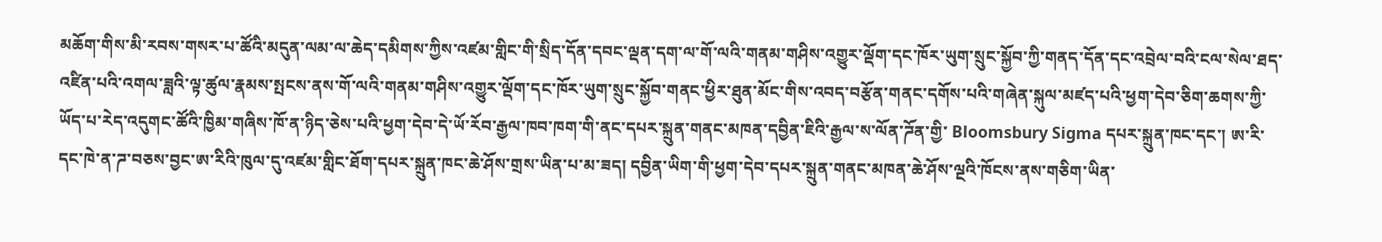མཆོག་གིས་མི་རབས་གསར་པ་ཚོའི་མདུན་ལམ་ལ་ཆེད་དམིགས་ཀྱིས་འཛམ་གླིང་གི་སྲིད་དོན་དབང་ལྡན་དག་ལ་གོ་ལའི་གནམ་གཤིས་འགྱུར་ལྡོག་དང་ཁོར་ཡུག་སྲུང་སྐྱོབ་ཀྱི་གནད་དོན་དང་འབྲེལ་བའི་ངལ་སེལ་ཐད་འཛིན་པའི་འགལ་ཟླའི་ལྟ་ཚུལ་རྣམས་སྤངས་ནས་གོ་ལའི་གནམ་གཤིས་འགྱུར་ལྡོག་དང་ཁོར་ཡུག་སྲུང་སྐྱོབ་གནང་ཕྱིར་ཐུན་མོང་གིས་འབད་བརྩོན་གནང་དགོས་པའི་གཞེན་སྐུལ་མཛད་པའི་ཕྱག་དེབ་ཅིག་ཆགས་ཀྱི་ཡོད་པ་རེད་འདུགང་ཚོའི་ཁྱིམ་གཞིས་ཁོ་ན་ཉིད་ཅེས་པའི་ཕྱག་དེབ་དེ་ཡོ་རོབ་རྒྱལ་ཁབ་ཁག་གི་ནང་དཔར་སྐྲུན་གནང་མཁན་དབྱིན་ཇིའི་རྒྱལ་ས་ལོན་ཌོན་གྱི་ Bloomsbury Sigma དཔར་སྐྲུན་ཁང་དང་། ཨ་རི་དང་ཁེ་ན་ཌ་བཅས་བྱང་ཨ་རིའི་ཁུལ་དུ་འཛམ་གླིང་ཐོག་དཔར་སྐྲུན་ཁང་ཆེ་ཤོས་གྲས་ཡིན་པ་མ་ཟད། དབྱིན་ཡིག་གི་ཕྱག་དེབ་དཔར་སྐྲུན་གནང་མཁན་ཆེ་ཤོས་ལྔའི་ཁོངས་ནས་གཅིག་ཡིན་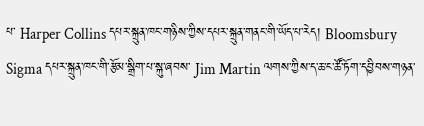པ་ Harper Collins དཔར་སྐྲུན་ཁང་གཉིས་ཀྱིས་དཔར་སྐྲུན་གནང་གི་ཡོད་པ་རེད། Bloomsbury Sigma དཔར་སྐྲུན་ཁང་གི་རྩོམ་སྒྲིག་པ་སྐུ་ཞབས་ Jim Martin ལགས་ཀྱིས་ད་ཆ་ང་ཚོ་ཏོག་དབྱིབས་གཉན་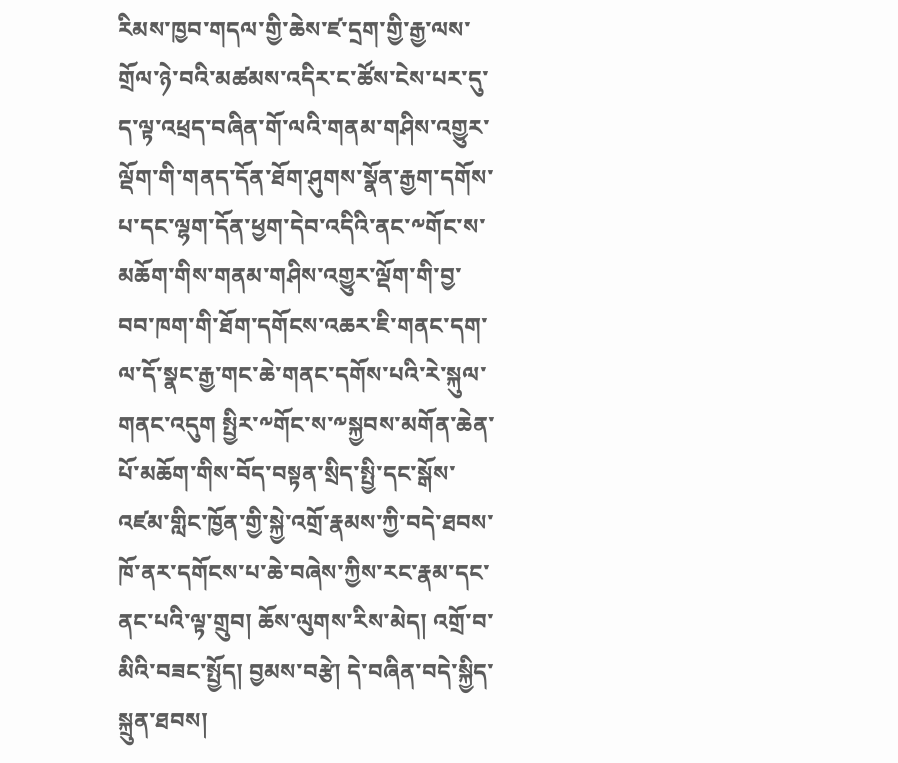རིམས་ཁྱབ་གདལ་གྱི་ཆེས་ཛ་དྲག་གྱི་རྒྱ་ལས་གྲོལ་ཉེ་བའི་མཚམས་འདིར་ང་ཚོས་ངེས་པར་དུ་ད་ལྟ་འཕྲད་བཞིན་གོ་ལའི་གནམ་གཤིས་འགྱུར་ལྡོག་གི་གནད་དོན་ཐོག་ཤུགས་སྣོན་རྒྱག་དགོས་པ་དང་ལྷག་དོན་ཕྱག་དེབ་འདིའི་ནང་༸གོང་ས་མཆོག་གིས་གནམ་གཤིས་འགྱུར་ལྡོག་གི་བྱ་བབ་ཁག་གི་ཐོག་དགོངས་འཆར་ཇི་གནང་དག་ལ་དོ་སྣང་རྒྱ་གང་ཆེ་གནང་དགོས་པའི་རེ་སྐུལ་གནང་འདུག སྤྱིར་༸གོང་ས་༸སྐྱབས་མགོན་ཆེན་པོ་མཆོག་གིས་བོད་བསྟན་སྲིད་སྤྱི་དང་སྒོས་འཛམ་གླིང་ཁྱོན་གྱི་སྐྱེ་འགྲོ་རྣམས་ཀྱི་བདེ་ཐབས་ཁོ་ནར་དགོངས་པ་ཆེ་བཞེས་ཀྱིས་རང་རྣམ་དང་ནང་པའི་ལྟ་གྲུབ། ཆོས་ལུགས་རིས་མེད། འགྲོ་བ་མིའི་བཟང་སྤྱོད། བྱམས་བརྩེ། དེ་བཞིན་བདེ་སྐྱིད་སྐྲུན་ཐབས།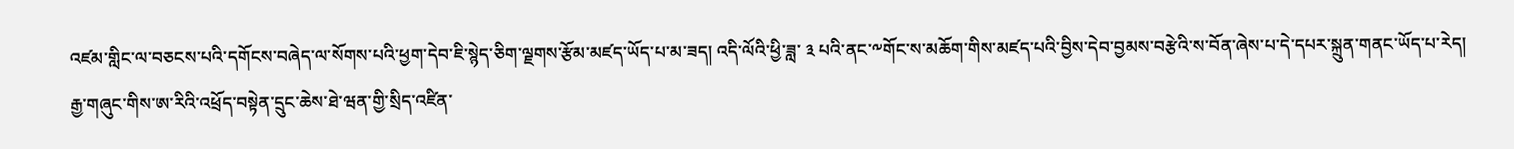འཛམ་གླིང་ལ་བཅངས་པའི་དགོངས་བཞེད་ལ་སོགས་པའི་ཕྱག་དེབ་ཇི་སྙེད་ཅིག་ལྗགས་རྩོམ་མཛད་ཡོད་པ་མ་ཟད། འདི་ལོའི་ཕྱི་ཟླ་ ༣ པའི་ནང་༸གོང་ས་མཆོག་གིས་མཛད་པའི་བྱིས་དེབ་བྱམས་བརྩེའི་ས་བོན་ཞེས་པ་དེ་དཔར་སྐྲུན་གནང་ཡོད་པ་རེད།
རྒྱ་གཞུང་གིས་ཨ་རིའི་འཕྲོད་བསྟེན་དྲུང་ཆེས་ཐེ་ཝན་གྱི་སྲིད་འཛིན་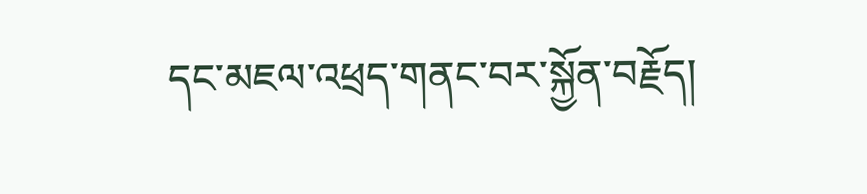དང་མཇལ་འཕྲད་གནང་བར་སྐྱོན་བརྗོད།